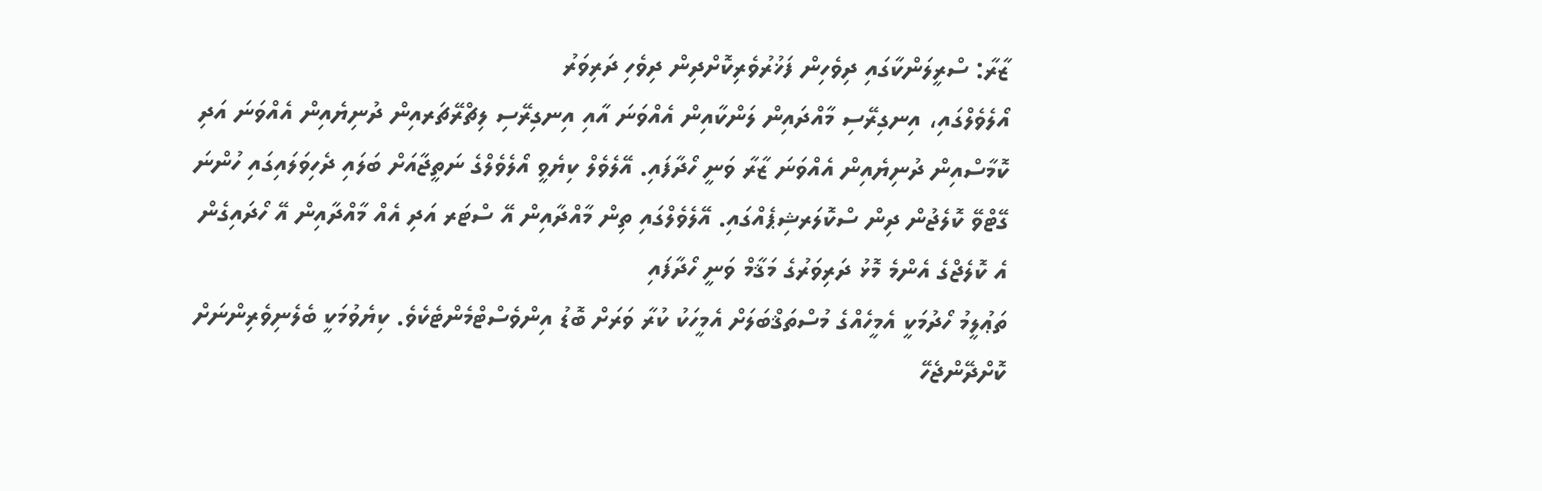ޒާރާ: ސްރީލަންކާގައި ދިވެހިން ފަޚުރުވެރިކޮށްދިން ދިވެހި ދަރިވަރު
އޯލެވެލްގައި، އިނގިރޭސި މާއްދައިން ލަންކާއިން އެއްވަނަ އާއި އިނގިރޭސި ލިޗްރޭޗަރއިން ދުނިޔެއިން އެއްވަނަ އަދި ކޮމާސްއިން ދުނިޔެއިން އެއްވަނަ ޒާރާ ވަނީ ހޯދާފައި. އޭލެވެލް ކިޔެވީ އޯލެވެލްގެ ނަތީޖާއަށް ބަލައި ދެހިވަލައިގައި ހުންނަ ގޭޓްވޭ ކޮލެޖުން ދިން ސްކޮލަރޝިޕެއްގައި. އޭލެވެލްގައި ތިން މާއްދާއިން އޭ ސްޓަރ އަދި އެއް މާއްދާއިން އޭ ހޯދައިގެން އެ ކޮލެޖްގެ އެންމެ މޮޅު ދަރިވަރުގެ މަޤާމް ވަނީ ހޯދާފައި
ތަޢުލީމު ހޯދުމަކީ އެމީހެއްގެ މުސްތަޤްބަލަށް އެމީހަކު ކުރާ ވަރަށް ބޮޑު އިންވެސްޓްމެންޓެކެވެ. ކިޔެވުމަކީ ބެލެނިވެރިންނަށް ކޮށްދޭންޖެހޭ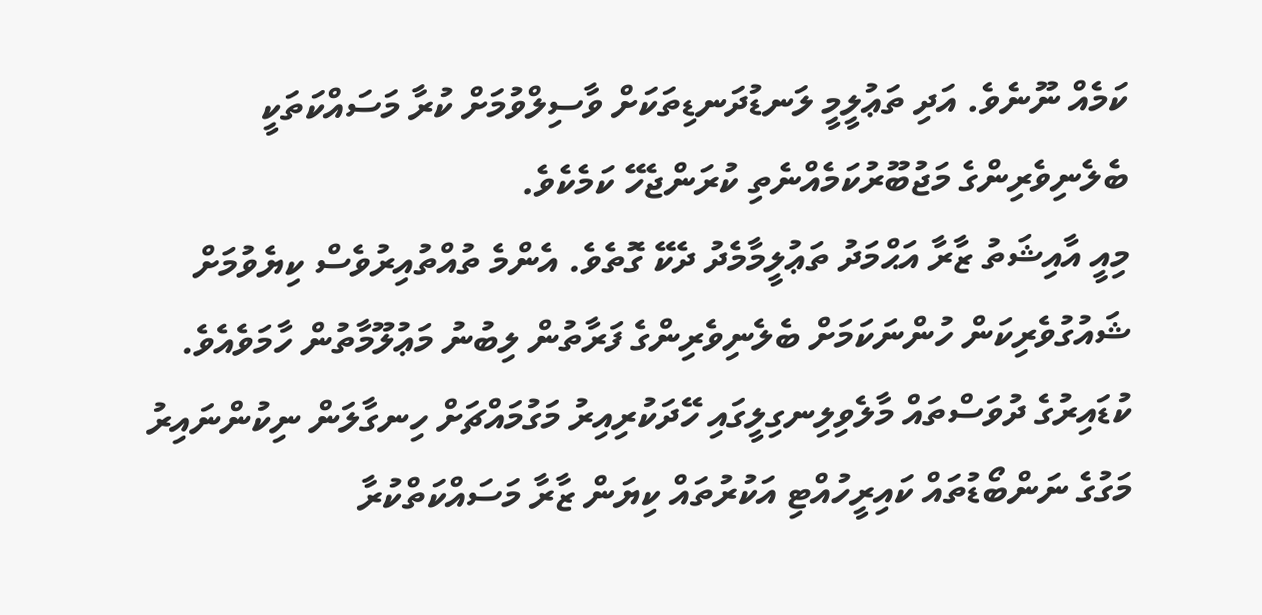ކަމެއް ނޫނެވެ. އަދި ތަޢުލީމީ ލަނޑުދަނޑިތަކަށް ވާސިލްވުމަށް ކުރާ މަސައްކަތަކީ ބެލެނިވެރިންގެ މަޖުބޫރުކަމެއްނެތި ކުރަންޖެހޭ ކަމެކެވެ.
މިއީ އާއިޝަތު ޒާރާ އަޙްމަދު ތަޢުލީމާމެދު ދެކޭ ގޮތެވެ. އެންމެ ތުއްތުއިރުވެސް ކިޔެވުމަށް ޝައުގުވެރިކަން ހުންނަކަމަށް ބެލެނިވެރިންގެ ފަރާތުން ލިބުނު މަޢުލޫމާތުން ހާމަވެއެވެ. ކުޑައިރުގެ ދުވަސްތައް މާލެވިލިނގިލީގައި ހޭދަކުރިއިރު މަގުމައްޗަށް ހިނގާލަން ނިކުންނައިރު މަގުގެ ނަންބޯޑުތައް ކައިރީހުއްޓި އަކުރުތައް ކިޔަން ޒާރާ މަސައްކަތްކުރާ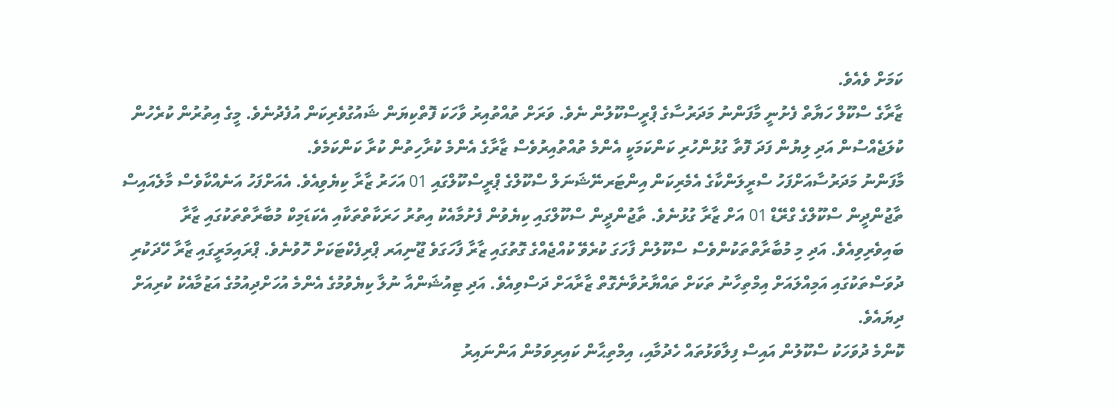ކަމަށް ވެއެވެ.
ޒާރާގެ ސްކޫލް ހަޔާތް ފެށުނީ މާފަންނު މަދަރުސާގެ ޕްރީސްކޫލުން ނެވެ. ވަރަށް ތުއްތުއިރު ވާހަކަ ފޮތްކިޔަން ޝައުގުވެރިކަން އުފެދުނެވެ. މީގެ އިތުރުން ކުރެހުން ކުލަޖެއްސުން އަދި ލިޔުން ފަދަ ފޮތާ ގުޅުންހުރި ކަންކަމަކީ އެންމެ ތުއްތުއިރުވެސް ޒާރާގެ އެންމެ ކުރާހިތުން ކުރާ ކަންކަމެވެ.
މާފަންނު މަދަރުސާއަށްފަހު ސްރީލަންކާގެ އެމެރިކަން އިންޓަރނޭޝަނަލް ސްކޫލްގެ ޕްރީސްކޫލްގައި 01 އަހަރު ޒާރާ ކިޔެވިއެވެ. އެއަށްފަހު އަނެއްކާވެސް މާލެއައިސް ތާޖުންދީން ސްކޫލްގެ ގްރޭޑް 01 އަށް ޒާރާ ގުޅުނެވެ. ތާޖުންދީން ސްކޫލްގައި ކިޔެވުން ފެށުމާއެކު އިތުރު ހަރަކާތްތަކާއި އެކަޑަމިކް މުބާރާތްތަކުގައި ޒާރާ ބައިވެރިވިއެވެ. އަދި މި މުބާރާތްތަކުންވެސް ސްކޫލުން ފާހަގަ ކުރެވޭ ކުއްޖެއްގެ ގޮތުގައި ޒާރާ ފާހަގަވެ ޖޫނިއަރ ޕްރިފެކްޓަކަށް ހޮވުނެވެ. ޕްރައިމަރީގައި ޒާރާ ހޭދަކުރި ދުވަސްތަކުގައި އަމިއްލައަށް އިމްތިހާނު ތަކަށް ތައްޔާރުވާނެގޮތް ޒާރާއަށް ދަސްވިއެވެ. އަދި ޓިއުޝަންއާ ނުލާ ކިޔެވުމުގެ އެންމެ އުހަށްދިއުމުގެ އަޒުމާއެކު ކުރިއަށް ދިޔައެވެ.
ކޮންމެ ދުވަހަކު ސްކޫލުން އައިސް ފިލާވަޅުތައް ހެދުމާއި، އިމްތިޙާން ކައިރިވަމުން އަންނައިރު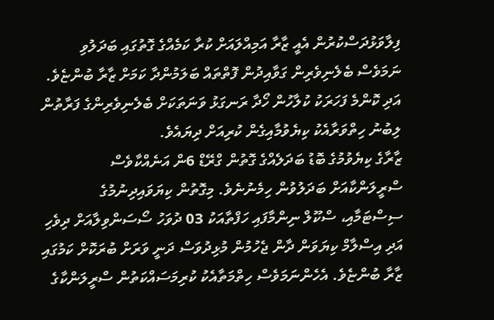ފިލާވަޅުދަސްކުރުން އެއީ ޒާރާ އަމިއްލައަށް ކުރާ ކަމެއްގެ ގޮތުގައި ބަދަލުވި ނަމަވެސް ބެލެނިވެރިން ގަވާއިދުން ފޮތްތައް ބަލަމުންދާ ކަމަށް ޒާރާ ބުންޏެވެ. އަދި ކޮންމެ ފަހަރަކު ކުލާހުން ހޯދާ ރަނގަޅު ވަނަތަކަށް ބެލެނިވެރިންގެ ފަރާތުން ލިބުނު ހިތްވަރާއެކު ކިޔެވުމާއިގެން ކުރިއަށް ދިޔައެވެ.
ޒާރާގެ ކިޔެވުމުގެ ބޮޑު ބަދަލެއްގެ ގޮތުން ގްރޭޑް 6ން އަނެއްކާވެސް ސްރީލަންކާއަށް ބަދަލުވުން ހިމެނުނެވެ. މިގޮތުން ކިޔަވައިދިނުމުގެ ސިސްޓަމާއި، ސްކޫލް ނިންމާފައި ހަފްތާއަކު 03 ދުވަހު ސޯސަންވިލާއަށް ދިވެހި އަދި އިސްލާމް ކިޔަވަން ދާން ޖެހުމުން މުޅިދުވަސް ދަނީ ވަރަށް ބުރަކޮށް ކަމުގައި ޒާރާ ބުންޏެވެ. އެހެންނަމަވެސް ހިތްމަތާއެކު ކުރިމަސައްކަތުން ސްރީލަންކާގެ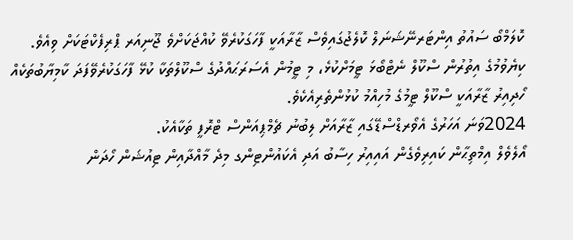ކޮލަމްބޯ ސައުތު އިންޓަރނޭޝަނަލް ކޮލެޖުގައިވެސް ޒާރާއަކީ ފާހަގަކުރެވޭ ކުއްޖަކަށްވެ ޖޫނިއަރ ޕްރިފެކްޓަކަށް ވިއެވެ. ކިޔެވުމުގެ އިތުރުން ސްކޫލް ނެޓްބޯޅަ ޓީމަށްކުޅެ، މި ޓީމުން އެސަރަޙައްދުގެ ސްކޫލްތަކާ ކުޅޭ ފާހަގަކުރެވޭފަދަ ކާމިޔާބުތަކެއް ހޯދިއިރު ޒާރާއަކީ ސްކޫލް ޓީމުގެ މުހިއްމު ކުޅުންތެރިއެކެވެ.
2024ވަނަ އަހަރުގެ އެވޯރޑްސްޑޭގައި ޒާރާއަށް ލިބުނު ޗެމްޕިއަންސް ޓްރޮފީ ތަކާއެކު.
އޯލެވެލް އިމްތިޙާން ކައިރިވެގެން އައިއިރު ހިސާބު އަދި އެކައުންޓިންގ މިދެ މާއްދާއިން ޓިއުޝަން ހޯދަން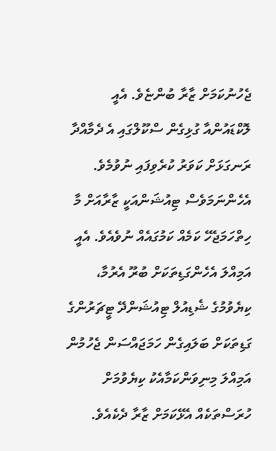ޖެހުނުކަމަށް ޒާރާ ބުންޏެވެ. އެއީ ލޮކްޑައުންއާ ގުޅިގެން ސްކޫލްގައި އެ ދެމާއްދާ ރަނގަޅަށް ކަވަރު ކުރެވިފައި ނުވުމެވެ. އެހެންނަމަވެސް ޓިއުޝަންއަކީ ޒާރާއަށް މާ ހިތްހަމަޖެހޭ ކަމެއް ކަމުގައެއް ނުވެއެވެ. އެއީ އަމިއްލަ އެހެންގަޑިތަކަށް ބުރޫ އެރުމާ، ކިޔެވުމުގެ ޝެޑިއުލް ޓިއުޝަންދޭ ޓީޗަރުންގެ ގަޑިތަކަށް ބަލައިގެން ހަމަޖައްސަން ޖެހުމުން އަމިއްލަ މިނިވަންކަމާއެކު ކިޔެވުމަށް ހުރަސްތަކެއް އެޅޭކަމަށް ޒާރާ ދެކެއެވެ.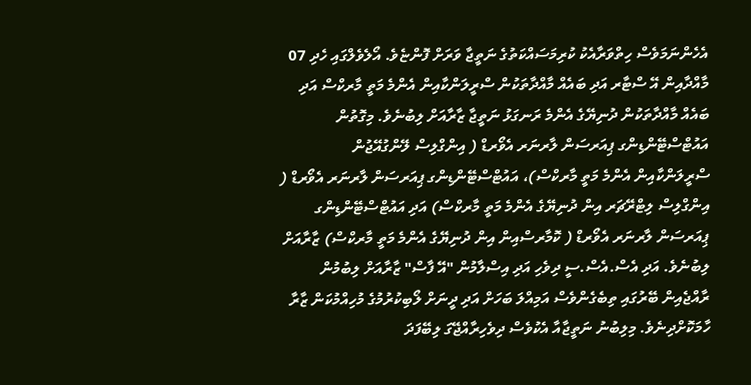އެހެންނަމަވެސް ހިތްވަރާއެކު ކުރިމަސައްކަތުގެ ނަތީޖާ ވަރަށް ފޮންޏެވެ. އޯލެވެލްގައި ހެދި 07 މާއްދާއިން އޭ ސްޓާރ އަދި ބައެއް މާއްދާތަކުން ސްރީލަންކާއިން އެންމެ މަތީ މާރކްސް އަދި ބައެއް މާއްދާތަކުން ދުނިޔޭގެ އެންމެ ރަނގަޅު ނަތީޖާ ޒާރާއަށް ލިބުނެވެ. މިގޮތުން އައުޓްސްޓޭންޑިންގ ޕިއަރސަން ލާރނަރ އެވޯރޑް ( އިންގްލިސް ލޭންގުއޭޖުން ސްރީލަންކާއިން އެންމެ މަތީ މާރކްސް)، އައުޓްސްޓޭންޑިންގ ޕިއަރސަން ލާރނަރ އެވޯރޑް ( އިންގްލިސް ލިޓްރޭޗަރ އިން ދުނިޔޭގެ އެންމެ މަތީ މާރކްސް) އަދި އައުޓްސްޓޭންޑިންގ ޕިއަރސަން ލާރނަރ އެވޯރޑް ( ކޮމާރސްއިން އިން ދުނިޔޭގެ އެންމެ މަތީ މާރކްސް) ޒާރާއަށް ލިބުނެވެ. އަދި އެސް.އެސް.ސީ ދިވެހި އަދި އިސްލާމުން "އޭ ފާސް" ޒާރާއަށް ލިބުމުން ރާއްޖެއިން ބޭރުގައި ތިބެގެންވެސް އަމިއްލަ ބަހަށް އަދި ދީނަށް ލޯބިކުރުމުގެ މުހިއްމުކަން ޒާރާ ހާމަކޮށްދިނެވެ. މިލިބުނު ނަތީޖާއާ އެކުވެސް ދިވެހިރާއްޖޭގަ ލިބޭފަދަ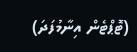(ޓޮޕްޓެން އިނާމުފަދަ)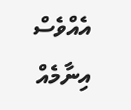އެއްވެސް އިނާމެއް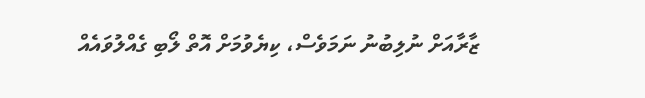ޒާރާއަށް ނުލިބުނު ނަމަވެސް، ކިޔެވުމަށް އޮތް ލޯބި ގެއްލުވައެއް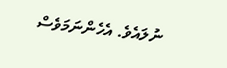ނުލައެވެ. އެހެންނަމަވެސް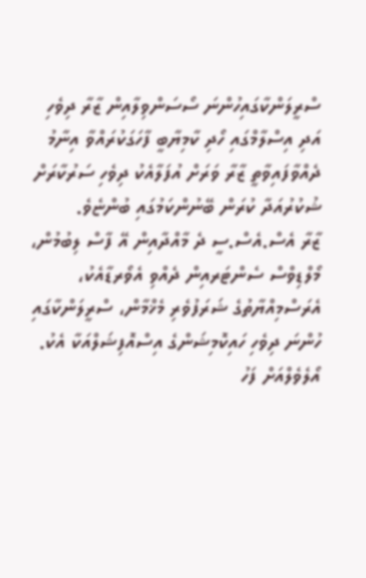ސްރީލަންކާގައިހުންނަ ސޯސަންވިލާއިން ޒާރާ ދިވެހި އަދި އިސްލާމްގައި ހޯދި ކާމިޔާބީ ފާހަގަކުރައްވާ އިނާމު ދެއްވާފައިވާތީ ޒާރާ ވަރަށް އުފަލާއެކު ދިވެހި ސަރުކާރަށް ޝުކުރުއަދާ ކުރަން ބޭނުންކަމުގައި ބުންޏެވެ.
ޒާރާ އެސް.އެސް.ސީ ދެ މާއްދާއިން އޭ ފާސް ލިބުމުން، މޯލްޑިވްސް ސެންޓަރއިން ދެއްވި އެވޯރޑާއެކު، އެރަސްމިއްޔާތުގެ ޝަރަފުވެރި މެޚްމާން، ސްރީލަންކާގައި ހުންނަ ދިވެހި ހައިކޮމިޝަންގެ އިސްއޮފިޝަލްއަކާ އެކު.
އޯލެވެލްއަށް ފަހު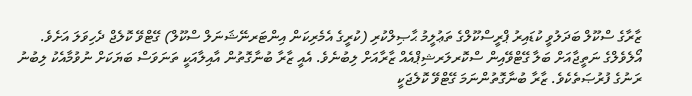ޒާރާގެ ސްކޫލް ބަދަލުވީ ކުޑައިރު ޕްރީސްކޫލްގެ ތަޢުލީމު ޙާޞިލްކުރި (ކުރީގެ އެމެރިކަން އިންޓަރނޭޝަނަލް ސްކޫލް) ގޭޓްވޭ ކޮލެޖް ދެހިވަލަ އަށެވެ. އޯލެވެލްގެ ނަތީޖާއަށް ބަލާ ގޭޓްވޭއިން ސްކޮރލަރޝިޕްއެއް ޒާރާއަށް ލިބުނެވެ. އެއީ ޒާރާ ބުނާގޮތުން އާއިލާއަކީ ތަނަވަސް ބަޔަކަށް ނުވުމާއެކު ލިބުނު ރަނުގެ ފުރުޞަތެކެވެ. ޒާރާ ބުނާގޮތުންނަމަ ގޭޓްވޭ ކޮލެޖަކީ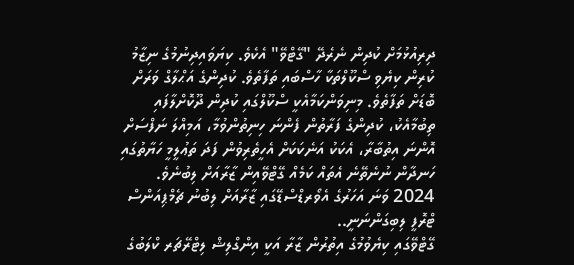ދިރިއުޅުމަށް ކުދިން ނެރެދޭ "ގޭޓްވޭ" އެކެވެ. ކިޔަވައިދިނުމުގެ ނިޒާމު ކުރިން ކިޔެވި ސްކޫލްތަކާ ހާސްބައި ތަފާތެވެ. ކުދިންގެ އަޙްލާގް ވަރަށް ބޮޑަށް ތަފާތެވެ. މިނިވަންކަމާއެކީ ސްކޫލްގައި ކުދިން ދޫކޮށްލާފައި ތިބުމާއެކު، ކުދިންގެ ފަރާތުން ފެންނަ ހިނިތުންވުމާ، އަމިއްލަ ނަފްސަށް އޮންނަ އިތުބާރާ، އެކަކު އަނެކަކަށް އެހީތެރިވުން ފަދަ ތަޢުލީމީ ހަޔާތުގައި ހަނދާން ނުނެތޭނެ އެތައް ކަމެއް ގޭޓްވޭއިން ޒާރާއަށް ލިބުނެވެ.
2024 ވަނަ އަހަރުގެ އެވޯރޑްސްޑޭގައި ޒާރާއަށް ލިބުނު ޗެމްޕިއަންސް ޓްރޮފީ ލިބިގަންނަނީ..
ގޭޓްވޭގައި ކިޔެވުމުގެ އިތުރުން ޒާރާ އަކީ އިންގްލިޝް ލިޓްރޭޗަރ ކްލަބުގެ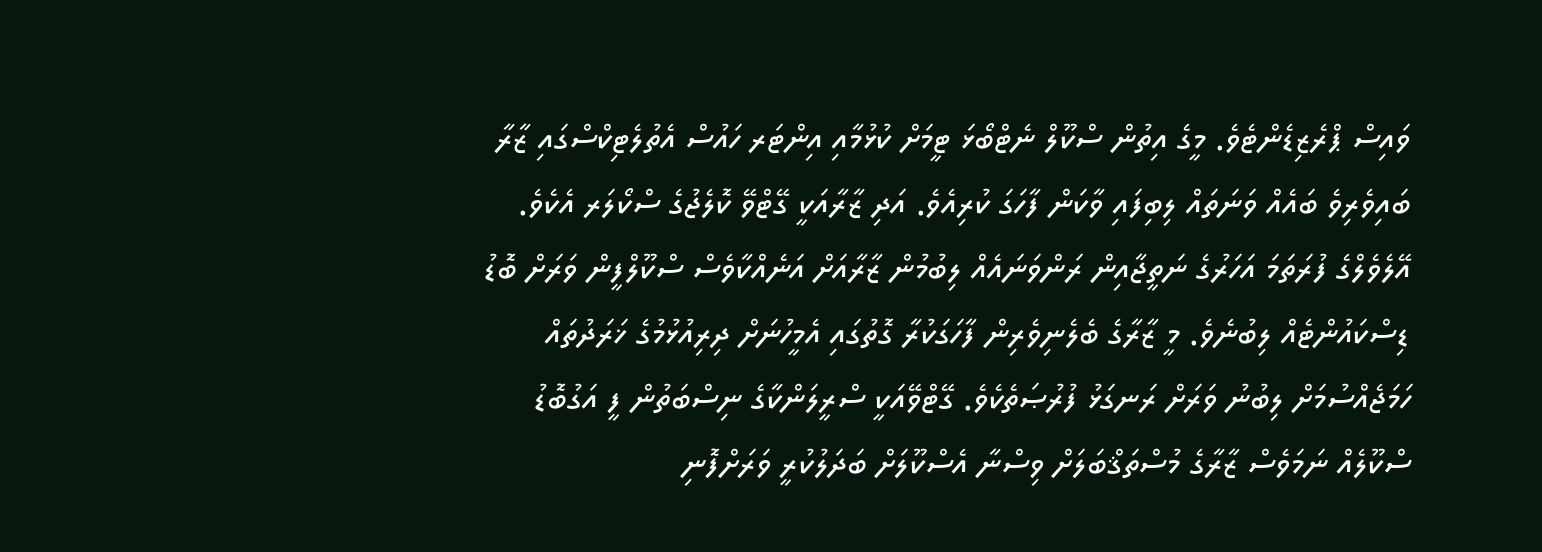ވައިސް ޕްރެޒިޑެންޓެވެ. މީގެ އިތުން ސްކޫލް ނެޓްބޯޅަ ޓީމަށް ކުޅުމާއި އިންޓަރ ހައުސް އެތުލެޓިކްސްގައި ޒާރާ ބައިވެރިވެ ބައެއް ވަނަތައް ލިބިފައި ވާކަން ފާހަގަ ކުރިއެވެ. އަދި ޒާރާއަކީ ގޭޓްވޭ ކޮލެޖުގެ ސްކޯލަރ އެކެވެ.
އޭލެވެލްގެ ފުރަތަމަ އަހަރުގެ ނަތީޖާއިން ރަންވަނައެއް ލިބުމުން ޒާރާއަށް އަނެއްކާވެސް ސްކޫލްފީން ވަރަށް ބޮޑު ޑިސްކައުންޓެއް ލިބުނެވެ. މީ ޒާރާގެ ބެލެނިވެރިން ފާހަގަކުރާ ގޮތުގައި އެމީހުނަށް ދިރިއުޅުމުގެ ޚަރަދުތައް ހަމަޖެއްސުމަށް ލިބުނު ވަރަށް ރަނގަޅު ފުރުޞަތެކެވެ. ގޭޓްވޭއަކީ ސްރީލަންކާގެ ނިސްބަތުން ފީ އަގުބޮޑު ސްކޫލެއް ނަމަވެސް ޒާރާގެ މުސްތަޤްބަލަށް ވިސްނާ އެސްކޫލަށް ބަދަލުކުރީ ވަރަށްފޮނި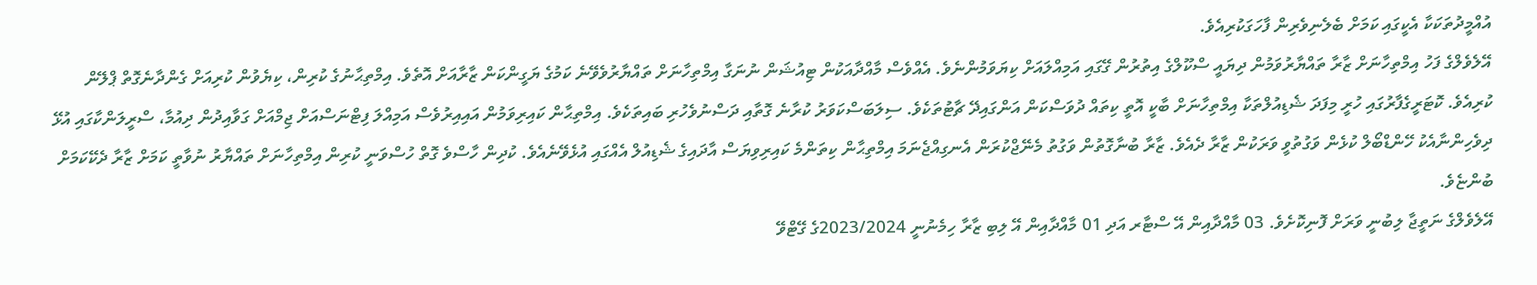އުއްމީދުތަކަކާ އެކީގައި ކަމަށް ބެލެނިވެރިން ފާހަގަކުރިއެވެ.
އޭލެވެލްގެ ފަހު އިމްތިހާނަށް ޒާރާ ތައްޔާރުވަމުން ދިޔައީ ސްކޫލްގެ އިތުރުން ގޭގައި އަމިއްލައަށް ކިޔަވަމުންނެވެ. އެއްވެސް މާއްދާއަކުން ޓިއުޝަން ނުނަގާ އިމްތިހާނަށް ތައްޔާރުވެވޭނެ ކަމުގެ ޔަގީންކަން ޒާރާއަށް އޮތެވެ. އިމްތިޙާނުގެ ކުރިން، ކިޔެވުން ކުރިއަށް ގެންދާނެގޮތް ޕްލޭން ކުރިއެވެ. ކޮޓަރީގެފާރުގައި ހުރީ މިފަދަ ޝެޑިއުލްތަކާ އިމްތިހާނަށް ބާކީ އޮތީ ކިތައް ދުވަސްކަން އަންގައިދޭ ޗާޓުތަކެވެ. ސިލަބަސްކަވަރު ކުރާނެ ގޮތާއި ދަސްނުވެހުރި ބައިތަކެވެ. އިމްތިޙާން ކައިރިވަމުން އައިއިރުވެސް އަމިއްލަ ފިޓްނަސްއަށް ޖިމްއަށް ގަވާއިދުން ދިއުމާ، ސްރީލަންކާގައި އުޅޭ ދިވެހިންނާއެކު ހޭންޑްބޯލް ކުޅެން ވަގުތުވީ ވަރަކުން ޒާރާ ދެއެވެ. ޒާރާ ބުނާގޮތުން ވަގުތު މެނޭޖްކުރަން އެނގިއްޖެނަމަ އިމްތިޙާން ކިތަންމެ ކައިރިވިޔަސް އާދައިގެ ޝެޑިއުލް އެއްގައި އުޅެވޭނެއެވެ. ކުދިން ހާސްވެ ގޮތް ހުސްވަނީ ކުރިން އިމްތިހާނަށް ތައްޔާރު ނުވާތީ ކަމަށް ޒާރާ ދެކޭކަމަށް ބުންޏެވެ.
އޭލެވެލްގެ ނަތީޖާ ލިބުނީ ވަރަށް ފޮނިކޮށެވެ. 03 މާއްދާއިން އޭ ސްޓާރ އަދި 01 މާއްދާއިން އޭ ލިބި ޒާރާ ހިމެނުނީ 2023/2024ގެ ގޭޓްވޭ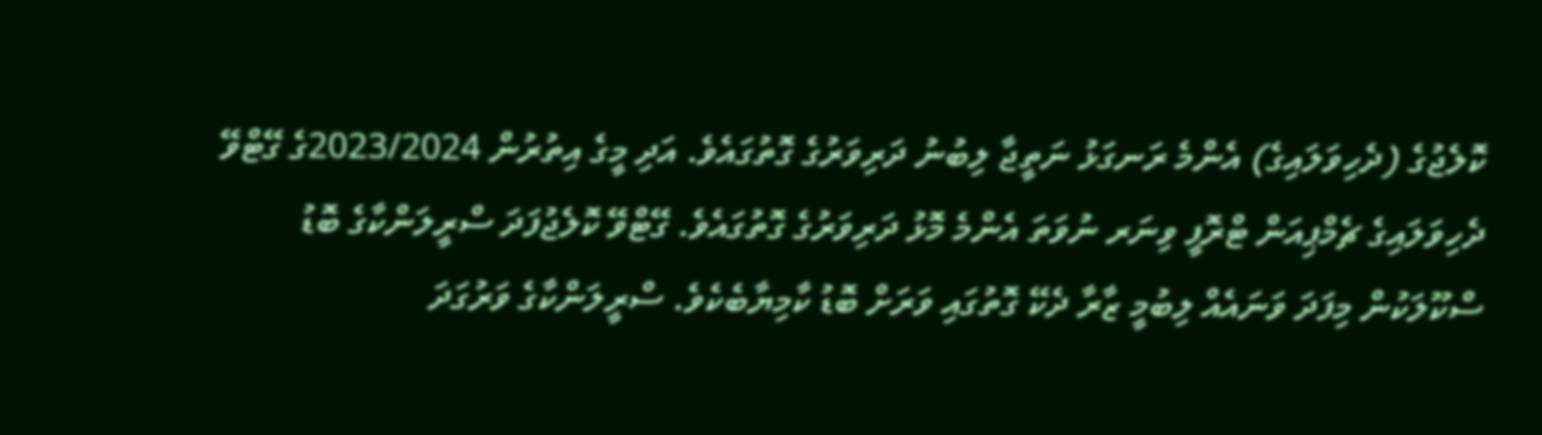ކޮލެޖުގެ (ދެހިވަލައިގެ) އެންމެ ރަނގަޅު ނަތީޖާ ލިބުނު ދަރިވަރުގެ ގޮތުގައެވެ. އަދި މީގެ އިތުރުން 2023/2024ގެ ގޭޓްވޭ ދެހިވަލައިގެ ޗެމްޕިއަން ޓްރޮފީ ވިނަރ ނުވަތަ އެންމެ މޮޅު ދަރިވަރުގެ ގޮތުގައެވެ. ގޭޓްވޭ ކޮލެޖުފަދަ ސްރީލަންކާގެ ބޮޑު ސްކޫލަކުން މިފަދަ ވަނައެއް ލިބުމީ ޒާރާ ދެކޭ ގޮތުގައި ވަރަށް ބޮޑު ކާމިޔާބެކެވެ. ސްރީލަންކާގެ ވަރުގަދަ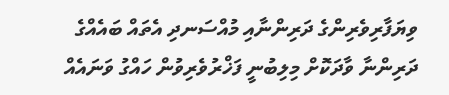ވިޔަފާރިވެރިންގެ ދަރިންނާއި މުއްސަނދި އެތައް ބައެއްގެ ދަރިންނާ ވާދަކޮށް މިލިބުނީ ފަޚްރުވެރިވުން ހައްގު ވަނައެއް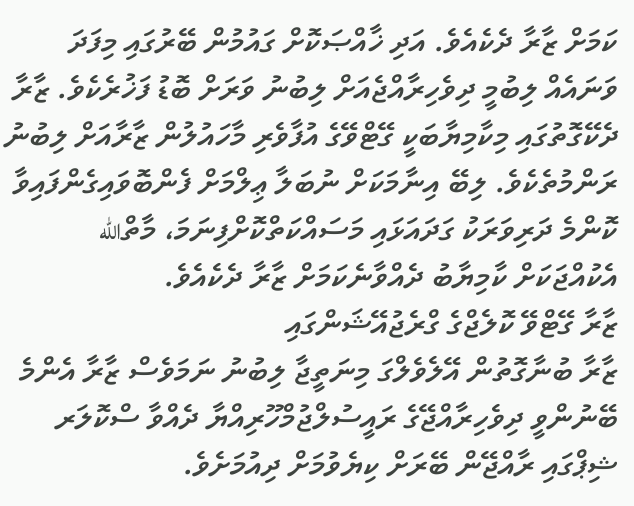ކަމަށް ޒާރާ ދެކެއެވެ. އަދި ޚާއްޞަކޮށް ގައުމުން ބޭރުގައި މިފަދަ ވަނައެއް ލިބުމީ ދިވެހިރާއްޖެއަށް ލިބުނު ވަރަށް ބޮޑު ފަޚުރެކެވެ. ޒާރާ ދެކޭގޮތުގައި މިކާމިޔާބަކީ ގޭޓްވޭގެ އުފާވެރި މާހައުލުން ޒާރާއަށް ލިބުނު ރަންމުތެކެވެ. ލިބޭ އިނާމަކަށް ނުބަލާ ޢިލްމަށް ފެންބޮވައިގެންފައިވާ ކޮންމެ ދަރިވަރަކު ގަދައަޅައި މަސައްކަތްކޮށްފިނަމަ، މާތްالله އެކުއްޖަކަށް ކާމިޔާބު ދެއްވާނެކަމަށް ޒާރާ ދެކެއެވެ.
ޒާރާ ގޭޓްވޭ ކޮލެޖްގެ ގްރެޖުއޭޝަންގައި
ޒާރާ ބުނާގޮތުން އޭލެވެލްގަ މިނަތީޖާ ލިބުނު ނަމަވެސް ޒާރާ އެންމެ ބޭނުންވީ ދިވެހިރާއްޖޭގެ ރައީސުލްޖުމްހޫރިއްޔާ ދެއްވާ ސްކޮލަރ ޝިޕްގައި ރާއްޖޭން ބޭރަށް ކިޔެވުމަށް ދިއުމަށެވެ.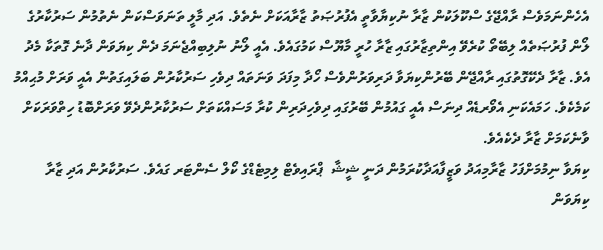އެހެންނަމަވެސް ރާއްޖޭގެ ސްކޫލަކުން ޒާރާ ނުކިޔާވާތީ އެފުރުޞަތު ޒާރާއަކަށް ނެތެވެ. އަދި މާލީ ތަނަވަސްކަން ނެތުމުން ސަރުކާރުގެ ލޯން ފުރުޞަތެއް ލިބޭތޯ ކުރެވޭ އިންތިޒާރުގައި ޒާރާ ހުރީ މާޔޫސް ކަމުގައެވެ. އެއީ ލޯނު ނުލިބިއްޖެނަމަ ދެން ކިޔަވަން ދާނެ ގޮތަކާ މެދު އެވެ. ޒާރާ ދެކޭގޮތުގައި ރާއްޖޭން ބޭރުންކިޔަވާ ދަރިވަރުންވެސް ހޯދާ މިފަދަ ވަނަތައް ދިވެހި ސަރުކާރުން ބަލައިގަތުން އެއީ ވަރަށް މުޙިއްމު ކަމެކެވެ. ހަމައެކަނި އެވޯރޑެއް ދިނަސް އެއީ ގައުމުން ބޭރުގައި ދިވެހިދަރިން ކުރާ މަސައްކަތަށް ސަރުކާރުންދެވޭ ވަރަށްބޮޑު ހިތްވަރަކަށް ވާނެކަމަށް ޒާރާ ދެކެއެވެ.
ކިޔަވާ ނިމުމަށްފަހު ޒާރާމިއަދު ވަޒީފާއަދާކުރަމުން ދަނީ ޝީޝާ  ޕްރައިވެޓް ލިމިޓެޑްގެ ކޯލް ސެންޓަރ ގައެވެ. ސަރުކާރުން އަދި ޒާރާ ކިޔަވަން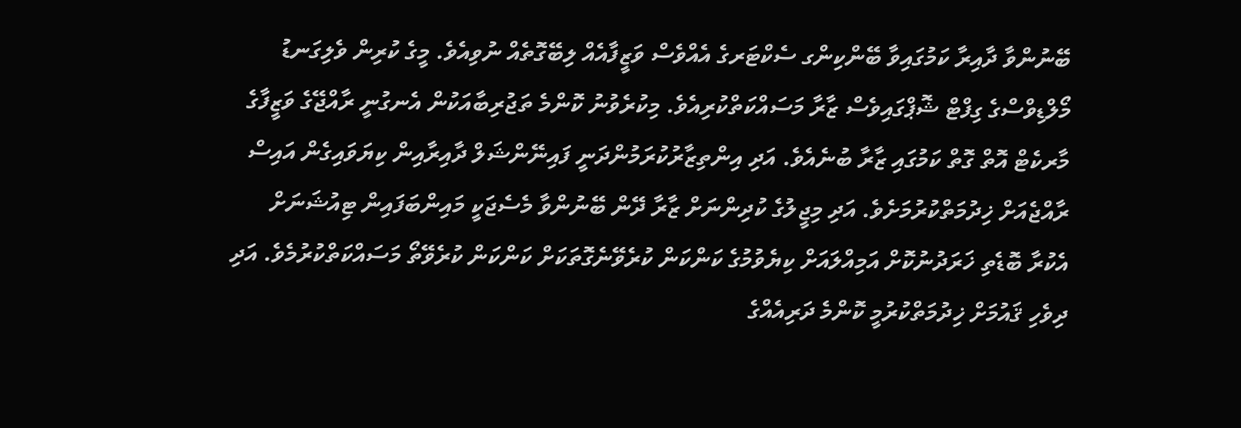ބޭނުންވާ ދާއިރާ ކަމުގައިވާ ބޭންކިންގ ސެކްޓަރގެ އެއްވެސް ވަޒީފާއެއް ލިބޭގޮތެއް ނުވިއެވެ. މީގެ ކުރިން ވެލިގަނޑު މޯލްޑިވްސްގެ ގިފްޓް ޝޮޕްގައިވެސް ޒާރާ މަސައްކަތްކުރިއެވެ. މިކުރެވުނު ކޮންމެ ތަޖުރިބާއަކުން އެނގުނީ ރާއްޖޭގެ ވަޒީފާގެ މާރކެޓް އޮތް ގޮތް ކަމުގައި ޒާރާ ބުނެއެވެ. އަދި އިންތިޒާރުކުރަމުންދަނީ ފައިނޭންޝަލް ދާއިރާއިން ކިޔަވައިގެން އައިސް ރާއްޖެއަށް ޚިދުމަތްކުރުމަށެވެ. އަދި މިޖީލުގެ ކުދިންނަށް ޒާރާ ދޭން ބޭނުންވާ މެސެޖަކީ މައިންބަފައިން ޓިއުޝަނަށް އެކުރާ ބޮޑެތި ޚަރަދުނުކޮށް އަމިއްލައަށް ކިޔެވުމުގެ ކަންކަން ކުރެވޭނެގޮތަކަށް ކަންކަން ކުރެވޭތޯ މަސައްކަތްކުރުމެވެ. އަދި ދިވެހި ޤައުމަށް ޚިދުމަތްކުރުމީ ކޮންމެ ދަރިއެއްގެ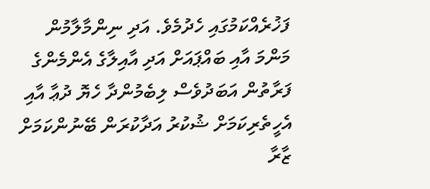ފަޚުރެއްކަމުގައި ހެދުމެވެ. އަދި ނިންމާލާމުން މަންމަ އާއި ބައްޕައަށް އަދި އާއިލާގެ އެންމެންގެ ފަރާތުން އަބަދުވެސް ލިބެމުންދާ ހެޔޮ ދުޢާ އާއި އެހީތެރިކަމަށް ޝުކުރު އަދާކުރަން ބޭނުންކަމަށް ޒާރާ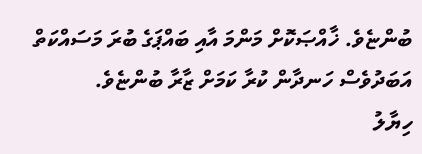ބުންޏެވެ. ޚާއްޞަކޮށް މަންމަ އާއި ބައްޕަގެ ބުރަ މަސައްކަތް އަބަދުވެސް ހަނދާން ކުރާ ކަމަށް ޒާރާ ބުންޏެވެ.
ހިޔާލު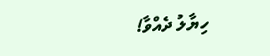ހިޔާލު ދެއްވާ!